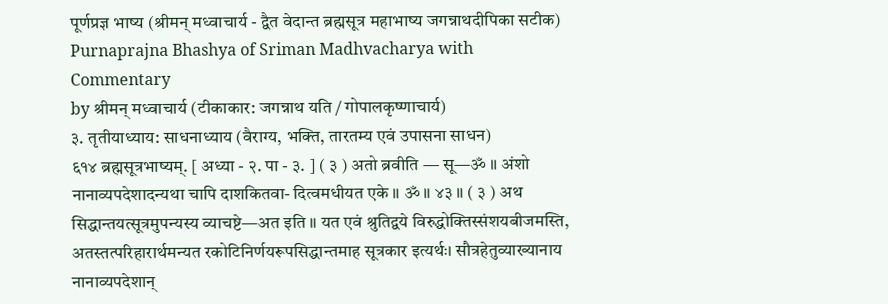पूर्णप्रज्ञ भाष्य (श्रीमन् मध्वाचार्य - द्वैत वेदान्त ब्रह्मसूत्र महाभाष्य जगन्नाथदीपिका सटीक)
Purnaprajna Bhashya of Sriman Madhvacharya with Commentary
by श्रीमन् मध्वाचार्य (टीकाकार: जगन्नाथ यति / गोपालकृष्णाचार्य)
३. तृतीयाध्याय: साधनाध्याय (वैराग्य, भक्ति, तारतम्य एवं उपासना साधन)
६१४ ब्रह्मसूत्रभाष्यम्. [ अध्या - २. पा - ३. ] ( ३ ) अतो ब्रवीति — सू—ॐ ॥ अंशो नानाव्यपदेशादन्यथा चापि दाशकितवा- दित्वमधीयत एके ॥ ॐ ॥ ४३ ॥ ( ३ ) अथ सिद्धान्तयत्सूत्रमुपन्यस्य व्याचष्टे—अत इति ॥ यत एवं श्रुतिद्वये विरुद्धोक्तिस्संशयबीजमस्ति, अतस्तत्परिहारार्थमन्यत रकोटिनिर्णयरूपसिद्धान्तमाह सूत्रकार इत्यर्थः। सौत्रहेतुव्याख्यानाय नानाव्यपदेशान्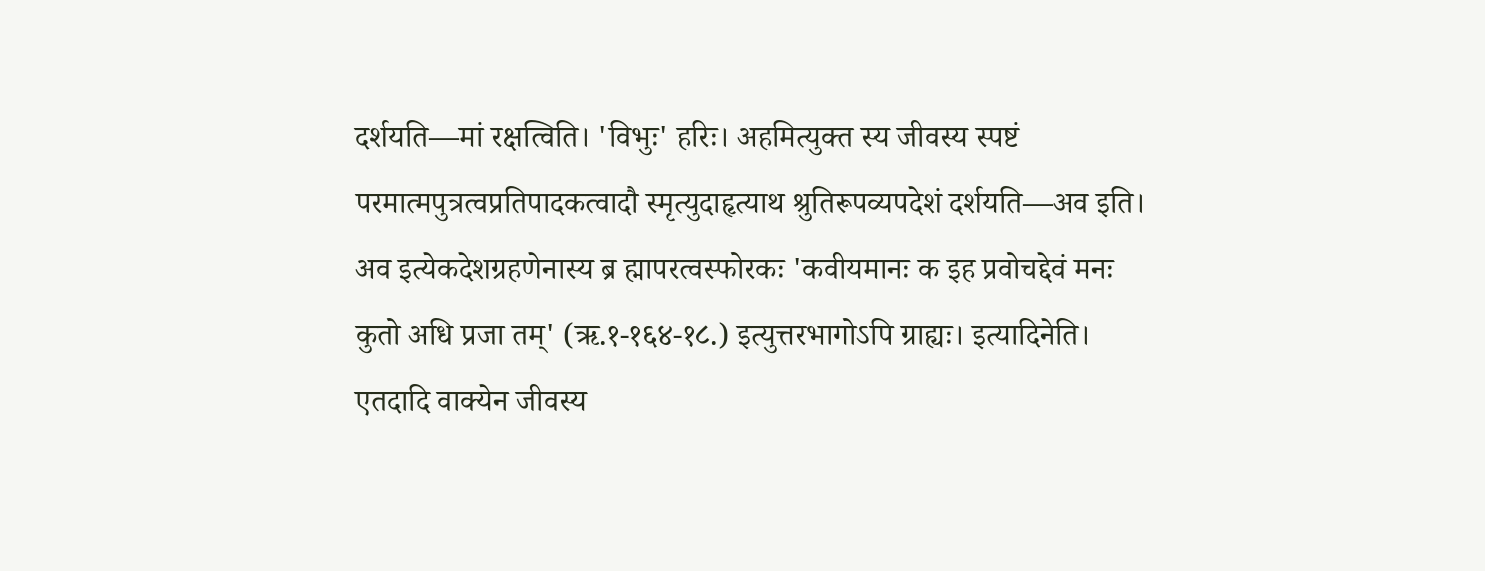दर्शयति—मां रक्षत्विति। 'विभुः' हरिः। अहमित्युक्त स्य जीवस्य स्पष्टं परमात्मपुत्रत्वप्रतिपादकत्वादौ स्मृत्युदाहृत्याथ श्रुतिरूपव्यपदेशं दर्शयति—अव इति। अव इत्येकदेशग्रहणेनास्य ब्र ह्मापरत्वस्फोरकः 'कवीयमानः क इह प्रवोचद्देवं मनः कुतो अधि प्रजा तम्' (ऋ.१-१६४-१८.) इत्युत्तरभागोऽपि ग्राह्यः। इत्यादिनेति। एतदादि वाक्येन जीवस्य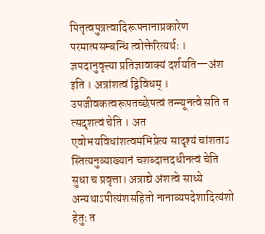पितृत्वपुत्रत्वादिरूपनानाप्रकारेण परमात्मसम्बन्धि त्वोक्तेरित्यर्थः । ज्ञपदानुवृत्त्या प्रतिज्ञावाक्यं दर्शयति—अंश इति । अत्रांशत्वं द्विविधम् । उपजीवकत्वरूपतच्छेषत्वं तन्न्यूनत्वे सति त त्सदृशत्वं चेति । अत एवोभयविधांशत्वमभिप्रेत्य सादृश्यं चांशताऽ स्तित्यनुव्याख्यानं चशब्दात्तदधीनत्वं चेति सुधा च प्रवृत्ता। अत्राद्ये अंशत्वे साध्ये अन्यथाऽपीत्यंशसहितो नानाव्यपदेशादित्यंशो हेतुः त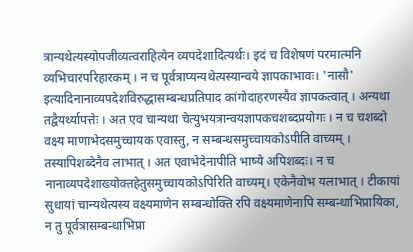त्रान्यथेत्यस्योपजीव्यत्वराहित्येन व्यपदेशादित्यर्थः। इदं च विशेषणं परमात्मनि व्यभिचारपरिहारकम् । न च पूर्वत्राप्यन्यथेत्यस्यान्वये ज्ञापकाभावः। 'नासौ' इत्यादिनानाव्यपदेशविरुद्धासम्बन्धप्रतिपाद कांगोदाहरणस्यैव ज्ञापकत्वात् । अन्यथा तद्वैयर्थ्यापत्तेः । अत एव चान्यथा चेत्युभयत्रान्वयज्ञापकचशब्दप्रयोगः । न च चशब्दो वक्ष्य माणाभेदसमुच्चायक एवास्तु, न सम्बन्धसमुच्चायकोऽपीति वाच्यम् । तस्यापिशब्देनैव लाभात् । अत एवाभेदेनापीति भाष्ये अपिशब्दः। न च नानाव्यपदेशाख्योक्तहेतुसमुच्चायकोऽपिरिति वाच्यम्। एकेनैवोभ यलाभात् । टीकायां सुधायां चान्यथेत्यस्य वक्ष्यमाणेन सम्बन्धोक्ति रपि वक्ष्यमाणेनापि सम्बन्धाभिप्रायिका, न तु पूर्वत्रासम्बन्धाभिप्रा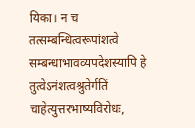यिका। न च तत्सम्बन्धित्वरूपांशत्वे सम्बन्धाभावव्यपदेशस्यापि हे तुत्वेऽनंशत्वश्रुतेर्गतिं चाहेत्युत्तरभाष्यविरोधः,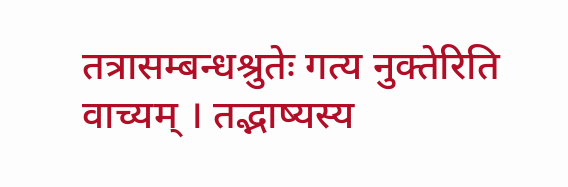तत्रासम्बन्धश्रुतेः गत्य नुक्तेरिति वाच्यम् । तद्भाष्यस्य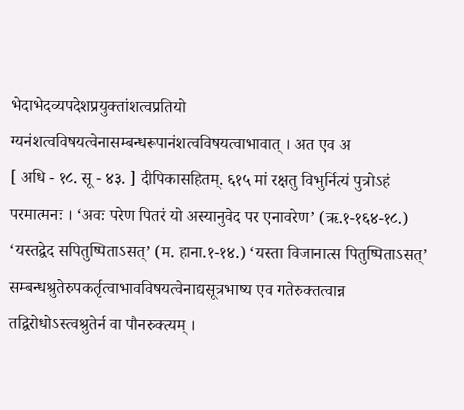भेदाभेदव्यपदेशप्रयुक्तांशत्वप्रतियो ग्यनंशत्वविषयत्वेनासम्बन्धरूपानंशत्वविषयत्वाभावात् । अत एव अ
[ अधि - १८. सू - ४३. ] दीपिकासहितम्. ६१५ मां रक्षतु विभुर्नित्यं पुत्रोऽहं परमात्मनः । ‘अवः परेण पितरं यो अस्यानुवेद पर एनावरेण’ (ऋ.१-१६४-१८.) ‘यस्तद्वेद सपितुष्पिताऽसत्’ (म. हाना.१-१४.) ‘यस्ता विजानात्स पितुष्पिताऽसत्’ सम्बन्धश्रुतेरुपकर्तृत्वाभावविषयत्वेनाद्यसूत्रभाष्य एव गतेरुक्तत्वान्न तद्विरोधोऽस्त्वश्रुतेर्न वा पौनरुक्त्यम् ।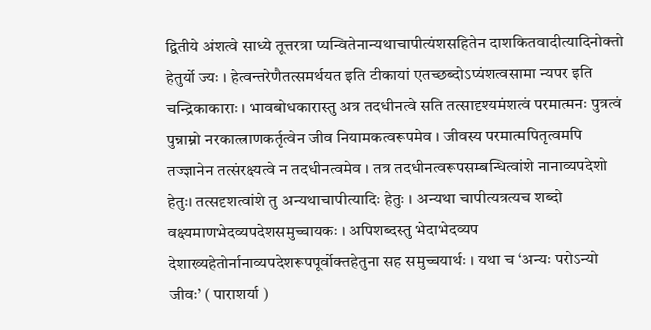द्वितीये अंशत्वे साध्ये तूत्तरत्रा प्यन्वितेनान्यथाचापीत्यंशसहितेन दाशकितवादीत्यादिनोक्तो हेतुर्यो ज्यः । हेत्वन्तरेणैतत्समर्थयत इति टीकायां एतच्छब्दोऽप्यंशत्वसामा न्यपर इति चन्द्रिकाकाराः । भावबोधकारास्तु अत्र तदधीनत्वे सति तत्सादृश्यमंशत्वं परमात्मनः पुत्रत्वं पुन्नाम्नो नरकात्त्राणकर्तृत्वेन जीव नियामकत्वरूपमेव । जीवस्य परमात्मपितृत्वमपि तज्ज्ञानेन तत्संरक्ष्यत्वे न तदधीनत्वमेव । तत्र तदधीनत्वरूपसम्बन्धित्वांशे नानाव्यपदेशो हेतुः। तत्सदृशत्वांशे तु अन्यथाचापीत्यादिः हेतुः । अन्यथा चापीत्यत्रत्यच शब्दो वक्ष्यमाणभेदव्यपदेशसमुच्चायकः । अपिशब्दस्तु भेदाभेदव्यप देशाख्यहेतोर्नानाव्यपदेशरूपपूर्वोक्तहेतुना सह समुच्चयार्थः । यथा च ‘अन्यः परोऽन्यो जीवः’ ( पाराशर्या )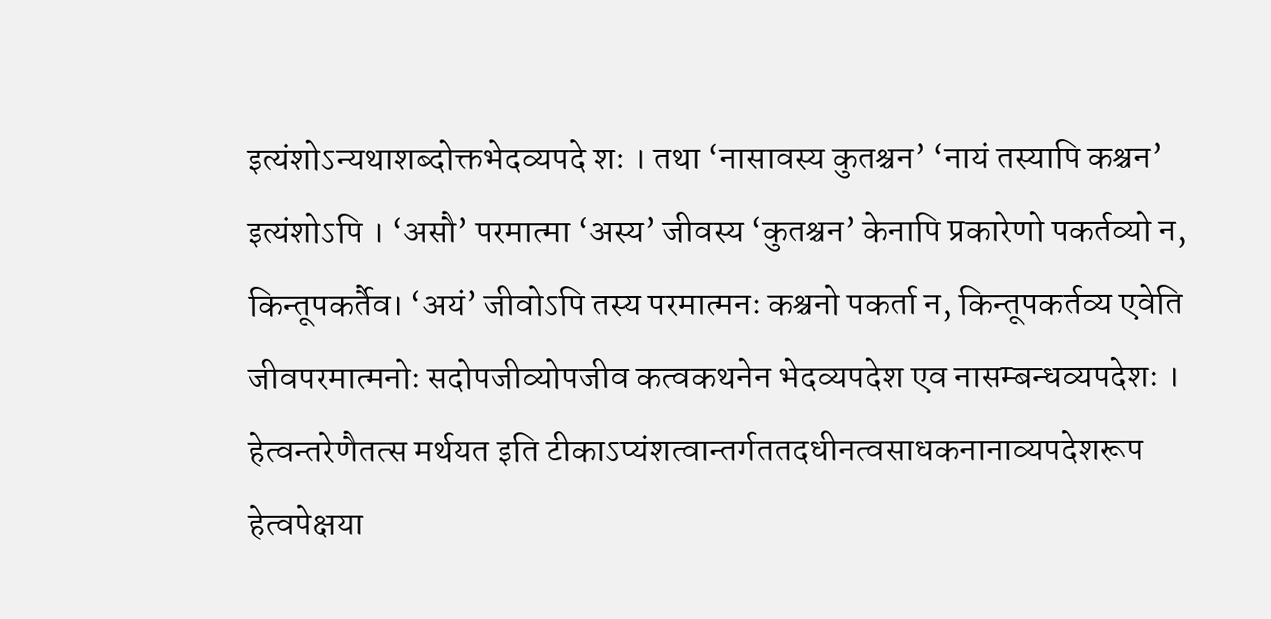इत्यंशोऽन्यथाशब्दोक्तभेदव्यपदे शः । तथा ‘नासावस्य कुतश्चन’ ‘नायं तस्यापि कश्चन’ इत्यंशोऽपि । ‘असौ’ परमात्मा ‘अस्य’ जीवस्य ‘कुतश्चन’ केनापि प्रकारेणो पकर्तव्यो न, किन्तूपकर्तैव। ‘अयं’ जीवोऽपि तस्य परमात्मनः कश्चनो पकर्ता न, किन्तूपकर्तव्य एवेति जीवपरमात्मनोः सदोपजीव्योपजीव कत्वकथनेन भेदव्यपदेश एव नासम्बन्धव्यपदेशः । हेत्वन्तरेणैतत्स मर्थयत इति टीकाऽप्यंशत्वान्तर्गततदधीनत्वसाधकनानाव्यपदेशरूप हेत्वपेक्षया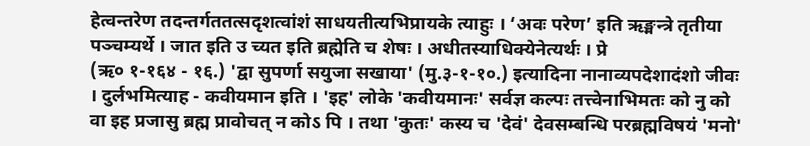हेत्वन्तरेण तदन्तर्गततत्सदृशत्वांशं साधयतीत्यभिप्रायके त्याहुः । ‘अवः परेण’ इति ऋङ्मन्त्रे तृतीया पञ्चम्यर्थे । जात इति उ च्यत इति ब्रह्मेति च शेषः । अधीतस्याधिक्येनेत्यर्थः । प्रे
(ऋ० १-१६४ - १६.) 'द्वा सुपर्णा सयुजा सखाया' (मु.३-१-१०.) इत्यादिना नानाव्यपदेशादंशो जीवः । दुर्लभमित्याह - कवीयमान इति । 'इह' लोके 'कवीयमानः' सर्वज्ञ कल्पः तत्त्वेनाभिमतः को नु को वा इह प्रजासु ब्रह्म प्रावोचत् न कोऽ पि । तथा 'कुतः' कस्य च 'देवं' देवसम्बन्धि परब्रह्मविषयं 'मनो'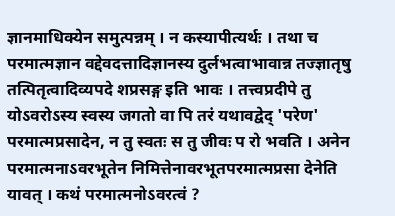ज्ञानमाधिक्येन समुत्पन्नम् । न कस्यापीत्यर्थः । तथा च परमात्मज्ञान वद्देवदत्तादिज्ञानस्य दुर्लभत्वाभावान्न तज्ज्ञातृषु तत्पितृत्वादिव्यपदे शप्रसङ्ग इति भावः । तत्त्वप्रदीपे तु योऽवरोऽस्य स्वस्य जगतो वा पि तरं यथावद्वेद् 'परेण' परमात्मप्रसादेन, न तु स्वतः स तु जीवः प रो भवति । अनेन परमात्मनाऽवरभूतेन निमित्तेनावरभूतपरमात्मप्रसा देनेति यावत् । कथं परमात्मनोऽवरत्वं ?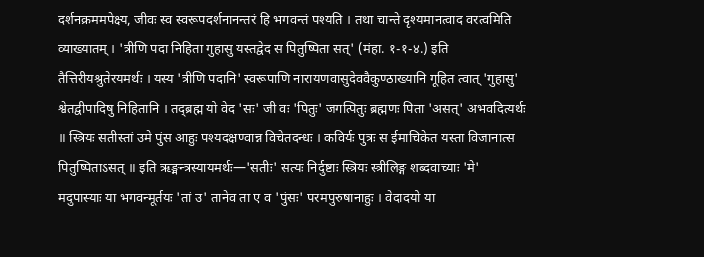दर्शनक्रममपेक्ष्य, जीवः स्व स्वरूपदर्शनानन्तरं हि भगवन्तं पश्यति । तथा चान्ते दृश्यमानत्वाद वरत्वमिति व्याख्यातम् । 'त्रीणि पदा निहिता गुहासु यस्तद्वेद स पितुष्पिता सत्' (मंहा. १-१-४.) इति तैत्तिरीयश्रुतेरयमर्थः । यस्य 'त्रीणि पदानि' स्वरूपाणि नारायणवासुदेववैकुण्ठाख्यानि गूहित त्वात् 'गुहासु' श्वेतद्वीपादिषु निहितानि । तद्ब्रह्म यो वेद 'सः' जी वः 'पितुः' जगत्पितुः ब्रह्मणः पिता 'असत्' अभवदित्यर्थः ॥ स्त्रियः सतीस्तां उमे पुंस आहुः पश्यदक्षण्वान्न विचेतदन्धः । कविर्यः पुत्रः स ईमाचिकेत यस्ता विजानात्स पितुष्पिताऽसत् ॥ इति ऋङ्मन्त्रस्यायमर्थः—'सतीः' सत्यः निर्दुष्टाः स्त्रियः स्त्रीलिङ्ग शब्दवाच्याः 'मे' मदुपास्याः या भगवन्मूर्तयः 'तां उ' तानेव ता ए व 'पुंसः' परमपुरुषानाहुः । वेदादयो या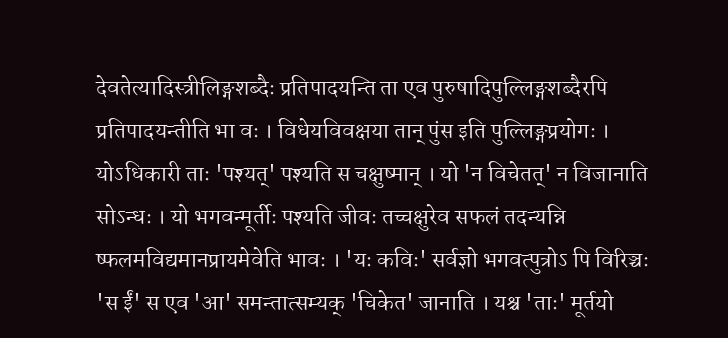देवतेत्यादिस्त्रीलिङ्गशब्दैः प्रतिपादयन्ति ता एव पुरुषादिपुल्लिङ्गशब्दैरपि प्रतिपादयन्तीति भा वः । विधेयविवक्षया तान् पुंस इति पुल्लिङ्गप्रयोगः । योऽधिकारी ताः 'पश्यत्' पश्यति स चक्षुष्मान् । यो 'न विचेतत्' न विजानाति सोऽन्धः । यो भगवन्मूर्तीः पश्यति जीवः तच्चक्षुरेव सफलं तदन्यन्नि ष्फलमविद्यमानप्रायमेवेति भावः । 'यः कविः' सर्वज्ञो भगवत्पुत्रोऽ पि विरिञ्चः 'स ईं' स एव 'आ' समन्तात्सम्यक् 'चिकेत' जानाति । यश्च 'ताः' मूर्तयो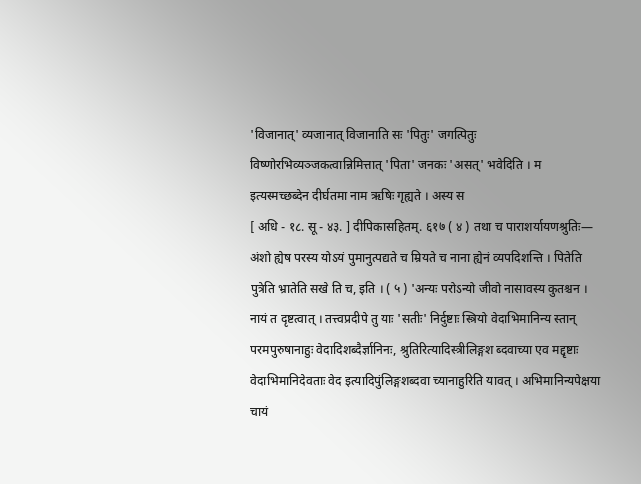'विजानात्' व्यजानात् विजानाति सः 'पितुः' जगत्पितुः विष्णोरभिव्यञ्जकत्वान्निमित्तात् 'पिता' जनकः 'असत्' भवेदिति । म इत्यस्मच्छब्देन दीर्घतमा नाम ऋषिः गृह्यते । अस्य स
[ अधि - १८. सू - ४३. ] दीपिकासहितम्. ६१७ ( ४ ) तथा च पाराशर्यायणश्रुतिः— अंशो ह्येष परस्य योऽयं पुमानुत्पद्यते च म्रियते च नाना ह्येनं व्यपदिशन्ति । पितेति पुत्रेति भ्रातेति सखे ति च, इति । ( ५ ) 'अन्यः परोऽन्यो जीवो नासावस्य कुतश्चन । नायं त दृष्टत्वात् । तत्त्वप्रदीपे तु याः 'सतीः' निर्दुष्टाः स्त्रियो वेदाभिमानिन्य स्तान् परमपुरुषानाहुः वेदादिशब्दैर्ज्ञानिनः, श्रुतिरित्यादिस्त्रीलिङ्गश ब्दवाच्या एव मद्दृष्टाः वेदाभिमानिदेवताः वेद इत्यादिपुंलिङ्गशब्दवा च्यानाहुरिति यावत् । अभिमानिन्यपेक्षया चायं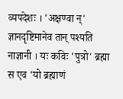व्यपदेशः । 'अक्षण्वा न्' ज्ञानदृष्टिमानेव तान् पश्यति नाज्ञानी । यः कविः 'पुत्रो' ब्रह्मा स एव 'यो ब्रह्माणं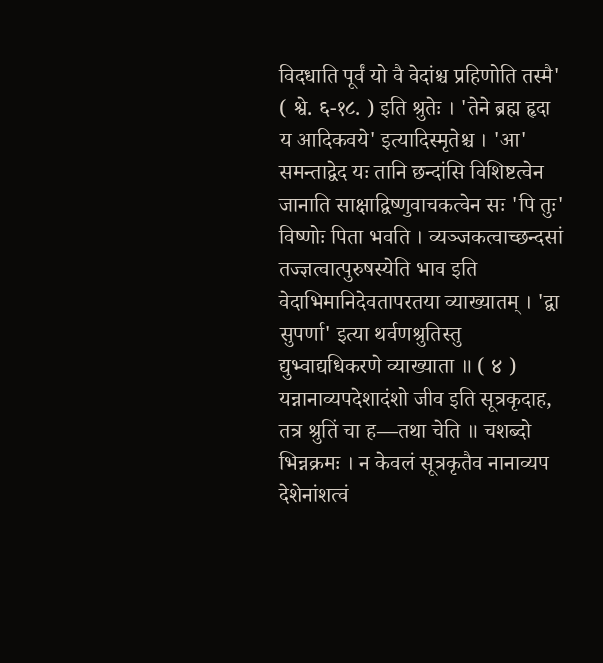विदधाति पूर्वं यो वै वेदांश्च प्रहिणोति तस्मै' ( श्वे. ६-१८. ) इति श्रुतेः । 'तेने ब्रह्म हृदा य आदिकवये' इत्यादिस्मृतेश्च । 'आ' समन्ताद्वेद यः तानि छन्दांसि विशिष्टत्वेन जानाति साक्षाद्विष्णुवाचकत्वेन सः 'पि तुः' विष्णोः पिता भवति । व्यञ्जकत्वाच्छन्दसां तज्ज्ञत्वात्पुरुषस्येति भाव इति वेदाभिमानिदेवतापरतया व्याख्यातम् । 'द्वा सुपर्णा' इत्या थर्वणश्रुतिस्तु द्युभ्वाद्यधिकरणे व्याख्याता ॥ ( ४ ) यन्नानाव्यपदेशादंशो जीव इति सूत्रकृदाह, तत्र श्रुतिं चा ह—तथा चेति ॥ चशब्दो भिन्नक्रमः । न केवलं सूत्रकृतैव नानाव्यप देशेनांशत्वं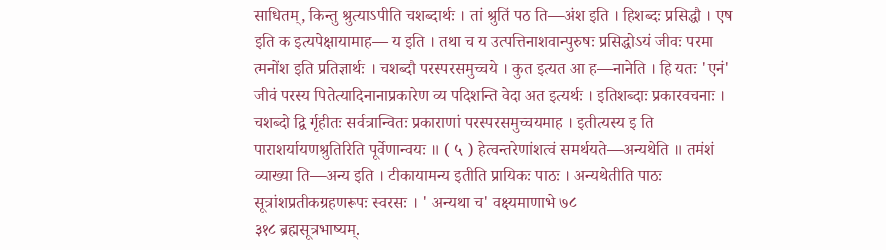साधितम्, किन्तु श्रुत्याऽपीति चशब्दार्थः । तां श्रुतिं पठ ति—अंश इति । हिशब्दः प्रसिद्धौ । एष इति क इत्यपेक्षायामाह— य इति । तथा च य उत्पत्तिनाशवान्पुरुषः प्रसिद्धोऽयं जीवः परमा त्मनोंश इति प्रतिज्ञार्थः । चशब्दौ परस्परसमुच्चये । कुत इत्यत आ ह—नानेति । हि यतः 'एनं' जीवं परस्य पितेत्यादिनानाप्रकारेण व्य पदिशन्ति वेदा अत इत्यर्थः । इतिशब्दाः प्रकारवचनाः । चशब्दो द्वि र्गृहीतः सर्वत्रान्वितः प्रकाराणां परस्परसमुच्चयमाह । इतीत्यस्य इ ति पाराशर्यायणश्रुतिरिति पूर्वेणान्वयः ॥ ( ५ ) हेत्वन्तरेणांशत्वं समर्थयते—अन्यथेति ॥ तमंशं व्याख्या ति—अन्य इति । टीकायामन्य इतीति प्रायिकः पाठः । अन्यथेतीति पाठः सूत्रांशप्रतीकग्रहणरूपः स्वरसः । ' अन्यथा च' वक्ष्यमाणाभे ७८
३१८ ब्रह्मसूत्रभाष्यम्.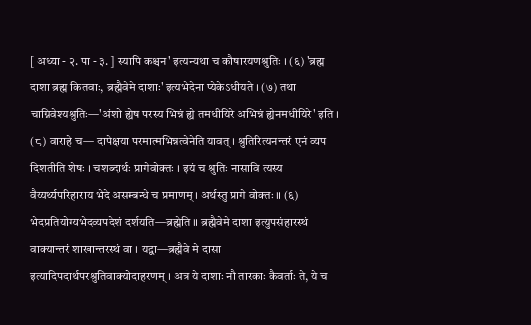[ अध्या - २. पा - ३. ] स्यापि कश्चन' इत्यन्यथा च कौषारयणश्रुतिः । (६) 'ब्रह्म दाशा ब्रह्म कितवाः, ब्रह्मैवेमे दाशाः' इत्यभेदेना प्येकेऽधीयते । (७) तथा चाग्निवेश्यश्रुतिः—'अंशो ह्येष परस्य भिन्नं ह्ये तमधीयिरे अभिन्नं ह्येनमधीयिरे' इति । (८) वाराहे च— दापेक्षया परमात्मभिन्नत्वेनेति यावत् । श्रुतिरित्यनन्तरं एनं व्यप दिशतीति शेषः । चशब्दार्थः प्रागेवोक्तः । इयं च श्रुतिः नासावि त्यस्य वैय्यर्थ्यपरिहाराय भेदे असम्बन्धे च प्रमाणम् । अर्थस्तु प्रागे वोक्तः ॥ (६) भेदप्रतियोग्यभेदव्यपदेशं दर्शयति—ब्रह्मेति ॥ ब्रह्मैवेमे दाशा इत्युपसंहारस्थं वाक्यान्तरं शाखान्तरस्थं वा । यद्वा—ब्रह्मैवे मे दासा इत्यादिपदार्थपरश्रुतिवाक्योदाहरणम् । अत्र ये दाशाः नौ तारकाः कैवर्ताः ते, ये च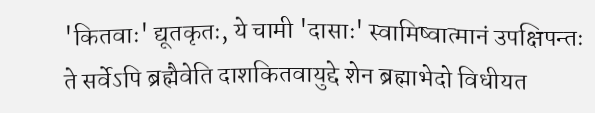'कितवाः' द्यूतकृतः, ये चामी 'दासाः' स्वामिष्वात्मानं उपक्षिपन्तः ते सर्वेऽपि ब्रह्मैवेति दाशकितवायुद्दे शेन ब्रह्माभेदो विधीयत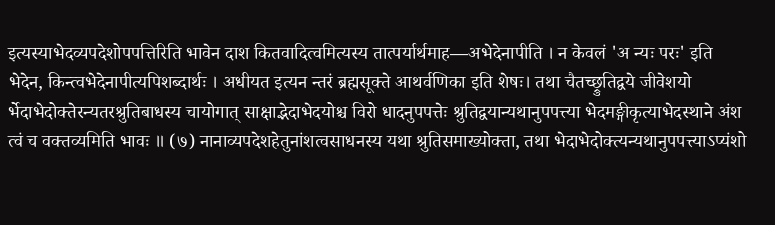इत्यस्याभेदव्यपदेशोपपत्तिरिति भावेन दाश कितवादित्वमित्यस्य तात्पर्यार्थमाह—अभेदेनापीति । न केवलं 'अ न्यः परः' इति भेदेन, किन्त्वभेदेनापीत्यपिशब्दार्थः । अधीयत इत्यन न्तरं ब्रह्मसूक्ते आथर्वणिका इति शेषः। तथा चैतच्छ्रुतिद्वये जीवेशयो र्भेदाभेदोक्तेरन्यतरश्रुतिबाधस्य चायोगात् साक्षाद्भेदाभेदयोश्च विरो धादनुपपत्तेः श्रुतिद्वयान्यथानुपपत्त्या भेदमङ्गीकृत्याभेदस्थाने अंश त्वं च वक्तव्यमिति भावः ॥ (७) नानाव्यपदेशहेतुनांशत्वसाधनस्य यथा श्रुतिसमाख्योक्ता, तथा भेदाभेदोक्त्यन्यथानुपपत्त्याऽप्यंशो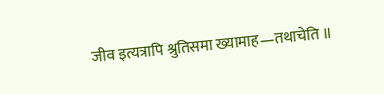जीव इत्यत्रापि श्रुतिसमा ख्यामाह—तथाचेति ॥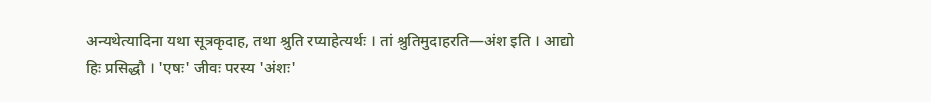अन्यथेत्यादिना यथा सूत्रकृदाह, तथा श्रुति रप्याहेत्यर्थः । तां श्रुतिमुदाहरति—अंश इति । आद्यो हिः प्रसिद्धौ । 'एषः' जीवः परस्य 'अंशः'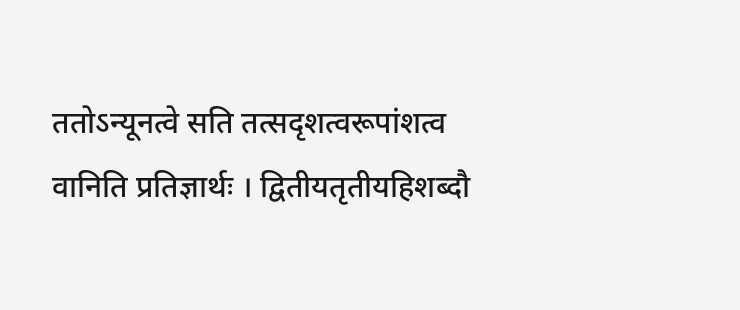ततोऽन्यूनत्वे सति तत्सदृशत्वरूपांशत्व वानिति प्रतिज्ञार्थः । द्वितीयतृतीयहिशब्दौ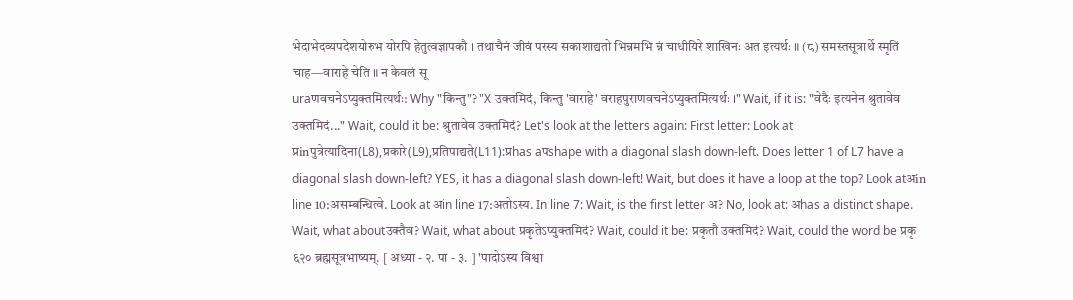भेदाभेदव्यपदेशयोरुभ योरपि हेतुत्वज्ञापकौ । तथाचैनं जीवं परस्य सकाशाद्यतो भिन्नमभि न्नं चाधीयिरे शाखिनः अत इत्यर्थः ॥ (८) समस्तसूत्रार्थे स्मृतिं चाह—वाराहे चेति ॥ न केवलं सू
uraणवचनेऽप्युक्तमित्यर्थः: Why "किन्तु"? "X उक्तमिदं, किन्तु 'वाराहे' वराहपुराणवचनेऽप्युक्तमित्यर्थः ।" Wait, if it is: "वेदैः इत्यनेन श्रुतावेव उक्तमिदं..." Wait, could it be: श्रुतावेव उक्तमिदं? Let's look at the letters again: First letter: Look at प्रinपुत्रेत्यादिना(L8),प्रकारे(L9),प्रतिपाद्यते(L11):प्रhas aपshape with a diagonal slash down-left. Does letter 1 of L7 have a diagonal slash down-left? YES, it has a diagonal slash down-left! Wait, but does it have a loop at the top? Look atअin line 10:असम्बन्धित्वे. Look at अin line 17:अतोऽस्य. In line 7: Wait, is the first letter अ? No, look at: अhas a distinct shape. Wait, what aboutउक्तैव? Wait, what about प्रकृतेऽप्युक्तमिदं? Wait, could it be: प्रकृतौ उक्तमिदं? Wait, could the word be प्रकृ
६२० ब्रह्मसूत्रभाष्यम्. [ अध्या - २. पा - ३. ] 'पादोऽस्य विश्वा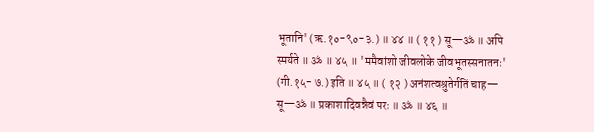भूतानि' (ऋ.१०-९०-३.) ॥ ४४ ॥ ( ११ ) सू—ॐ ॥ अपि स्मर्यते ॥ ॐ ॥ ४५ ॥ 'ममैवांशो जीवलोके जीवभूतस्सनातनः' (गी.१५- ७.) इति ॥ ४५ ॥ ( १२ ) अनंशत्वश्रुतेर्गतिं चाह— सू—ॐ ॥ प्रकाशादिवन्नैवं परः ॥ ॐ ॥ ४६ ॥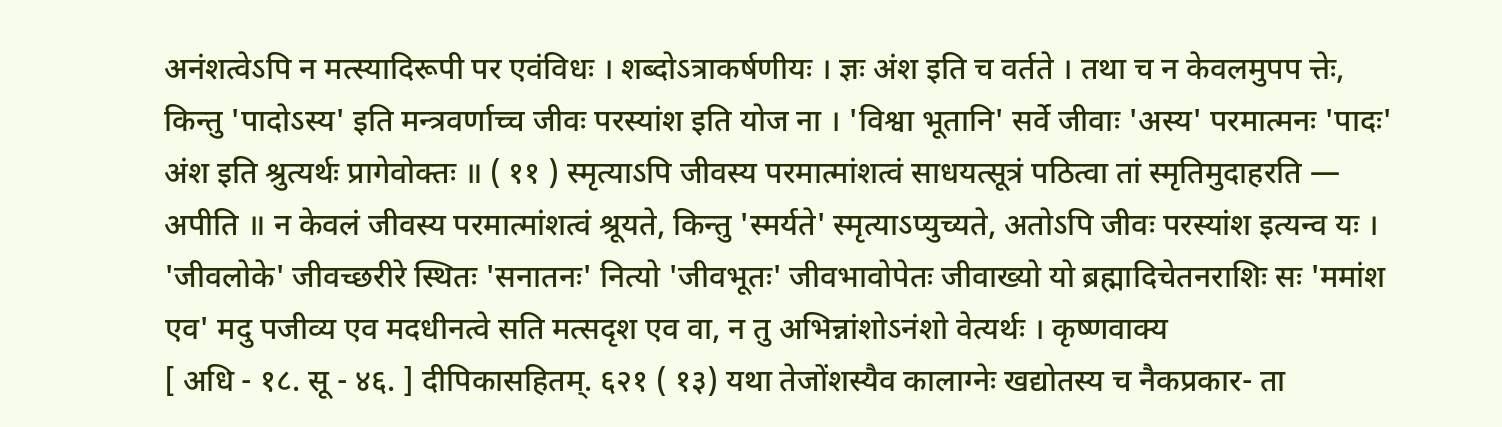अनंशत्वेऽपि न मत्स्यादिरूपी पर एवंविधः । शब्दोऽत्राकर्षणीयः । ज्ञः अंश इति च वर्तते । तथा च न केवलमुपप त्तेः, किन्तु 'पादोऽस्य' इति मन्त्रवर्णाच्च जीवः परस्यांश इति योज ना । 'विश्वा भूतानि' सर्वे जीवाः 'अस्य' परमात्मनः 'पादः' अंश इति श्रुत्यर्थः प्रागेवोक्तः ॥ ( ११ ) स्मृत्याऽपि जीवस्य परमात्मांशत्वं साधयत्सूत्रं पठित्वा तां स्मृतिमुदाहरति — अपीति ॥ न केवलं जीवस्य परमात्मांशत्वं श्रूयते, किन्तु 'स्मर्यते' स्मृत्याऽप्युच्यते, अतोऽपि जीवः परस्यांश इत्यन्व यः । 'जीवलोके' जीवच्छरीरे स्थितः 'सनातनः' नित्यो 'जीवभूतः' जीवभावोपेतः जीवाख्यो यो ब्रह्मादिचेतनराशिः सः 'ममांश एव' मदु पजीव्य एव मदधीनत्वे सति मत्सदृश एव वा, न तु अभिन्नांशोऽनंशो वेत्यर्थः । कृष्णवाक्य
[ अधि - १८. सू - ४६. ] दीपिकासहितम्. ६२१ ( १३) यथा तेजोंशस्यैव कालाग्नेः खद्योतस्य च नैकप्रकार- ता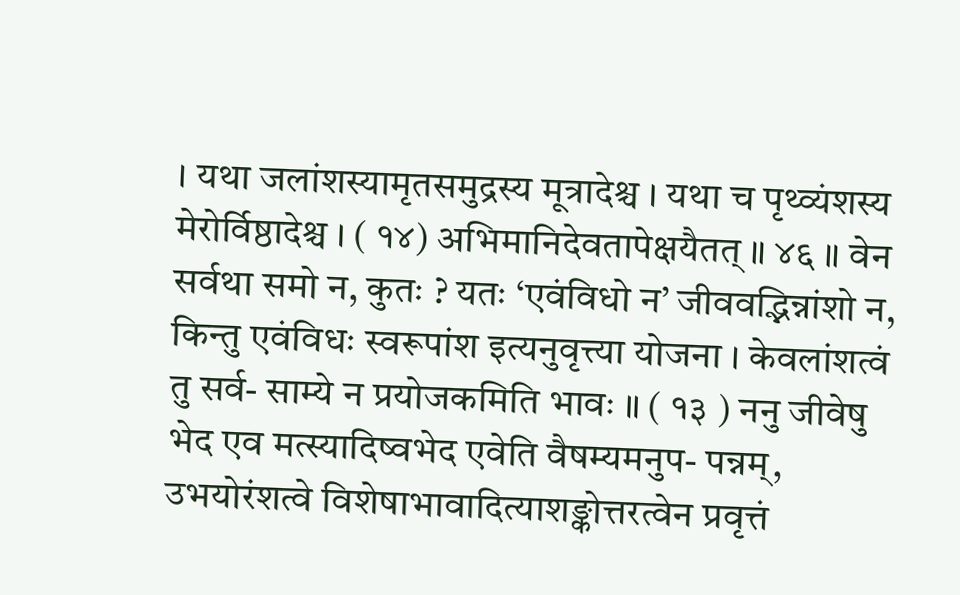। यथा जलांशस्यामृतसमुद्रस्य मूत्रादेश्च । यथा च पृथ्व्यंशस्य मेरोर्विष्ठादेश्च । ( १४) अभिमानिदेवतापेक्षयैतत् ॥ ४६ ॥ वेन सर्वथा समो न, कुतः ? यतः ‘एवंविधो न’ जीववद्भिन्नांशो न, किन्तु एवंविधः स्वरूपांश इत्यनुवृत्त्या योजना । केवलांशत्वं तु सर्व- साम्ये न प्रयोजकमिति भावः ॥ ( १३ ) ननु जीवेषु भेद एव मत्स्यादिष्वभेद एवेति वैषम्यमनुप- पन्नम्, उभयोरंशत्वे विशेषाभावादित्याशङ्कोत्तरत्वेन प्रवृत्तं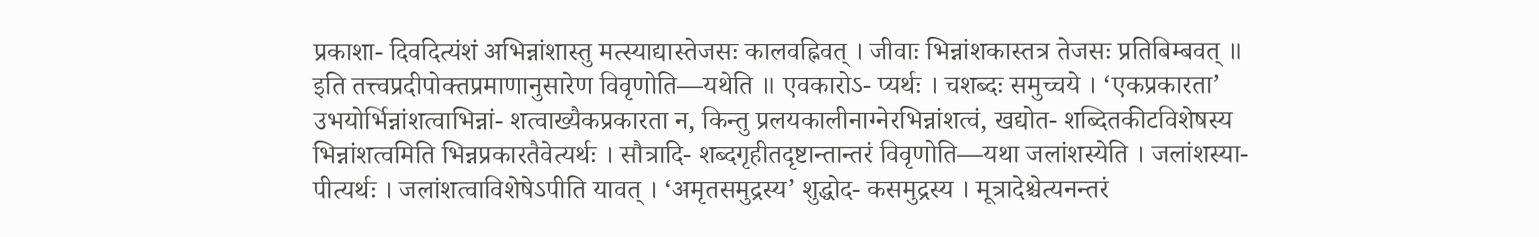प्रकाशा- दिवदित्यंशं अभिन्नांशास्तु मत्स्याद्यास्तेजसः कालवह्निवत् । जीवाः भिन्नांशकास्तत्र तेजसः प्रतिबिम्बवत् ॥ इति तत्त्वप्रदीपोक्तप्रमाणानुसारेण विवृणोति—यथेति ॥ एवकारोऽ- प्यर्थः । चशब्दः समुच्चये । ‘एकप्रकारता’ उभयोर्भिन्नांशत्वाभिन्नां- शत्वाख्यैकप्रकारता न, किन्तु प्रलयकालीनाग्नेरभिन्नांशत्वं, खद्योत- शब्दितकीटविशेषस्य भिन्नांशत्वमिति भिन्नप्रकारतैवेत्यर्थः । सौत्रादि- शब्दगृहीतदृष्टान्तान्तरं विवृणोति—यथा जलांशस्येति । जलांशस्या- पीत्यर्थः । जलांशत्वाविशेषेऽपीति यावत् । ‘अमृतसमुद्रस्य’ शुद्धोद- कसमुद्रस्य । मूत्रादेश्चेत्यनन्तरं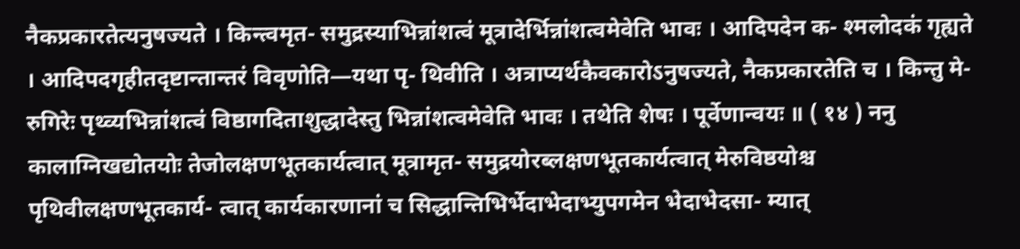नैकप्रकारतेत्यनुषज्यते । किन्त्वमृत- समुद्रस्याभिन्नांशत्वं मूत्रादेर्भिन्नांशत्वमेवेति भावः । आदिपदेन क- श्मलोदकं गृह्यते । आदिपदगृहीतदृष्टान्तान्तरं विवृणोति—यथा पृ- थिवीति । अत्राप्यर्थकैवकारोऽनुषज्यते, नैकप्रकारतेति च । किन्तु मे- रुगिरेः पृथ्व्यभिन्नांशत्वं विष्ठागदिताशुद्धादेस्तु भिन्नांशत्वमेवेति भावः । तथेति शेषः । पूर्वेणान्वयः ॥ ( १४ ) ननु कालाग्निखद्योतयोः तेजोलक्षणभूतकार्यत्वात् मूत्रामृत- समुद्रयोरब्लक्षणभूतकार्यत्वात् मेरुविष्ठयोश्च पृथिवीलक्षणभूतकार्य- त्वात् कार्यकारणानां च सिद्धान्तिभिर्भेदाभेदाभ्युपगमेन भेदाभेदसा- म्यात्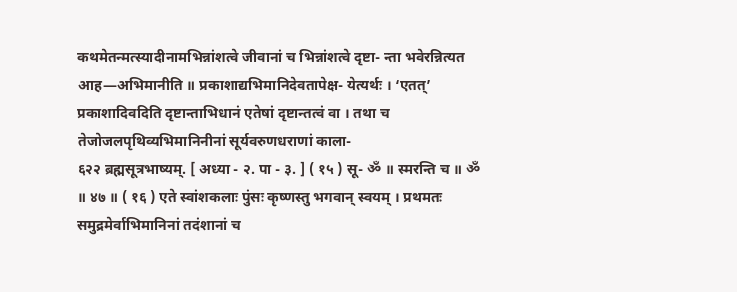कथमेतन्मत्स्यादीनामभिन्नांशत्वे जीवानां च भिन्नांशत्वे दृष्टा- न्ता भवेरन्नित्यत आह—अभिमानीति ॥ प्रकाशाद्यभिमानिदेवतापेक्ष- येत्यर्थः । ‘एतत्’ प्रकाशादिवदिति दृष्टान्ताभिधानं एतेषां दृष्टान्तत्वं वा । तथा च तेजोजलपृथिव्यभिमानिनीनां सूर्यवरुणधराणां काला-
६२२ ब्रह्मसूत्रभाष्यम्. [ अध्या - २. पा - ३. ] ( १५ ) सू- ॐ ॥ स्मरन्ति च ॥ ॐ ॥ ४७ ॥ ( १६ ) एते स्वांशकलाः पुंसः कृष्णस्तु भगवान् स्वयम् । प्रथमतः समुद्रमेर्वाभिमानिनां तदंशानां च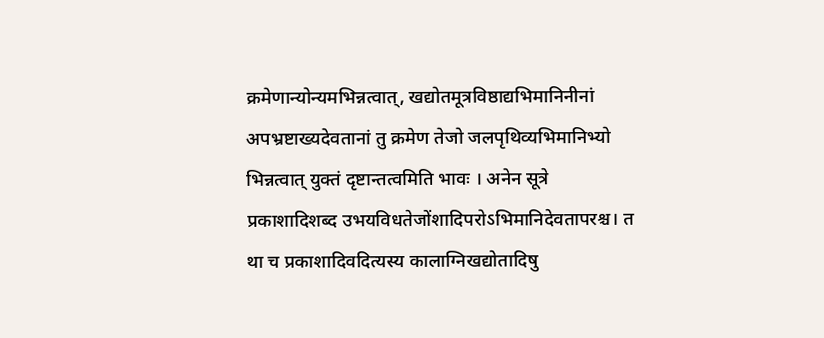क्रमेणान्योन्यमभिन्नत्वात्, खद्योतमूत्रविष्ठाद्यभिमानिनीनां अपभ्रष्टाख्यदेवतानां तु क्रमेण तेजो जलपृथिव्यभिमानिभ्यो भिन्नत्वात् युक्तं दृष्टान्तत्वमिति भावः । अनेन सूत्रे प्रकाशादिशब्द उभयविधतेजोंशादिपरोऽभिमानिदेवतापरश्च। त था च प्रकाशादिवदित्यस्य कालाग्निखद्योतादिषु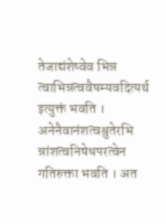तेजाद्यंशेष्वेव भिन्न त्वाभिन्नत्ववैषम्यवदित्यर्थ इत्युक्तं भवति । अनेनैवानंशत्वश्रुतेरभि न्नांशत्वनिषेधपरत्वेन गतिरुक्ता भवति । अत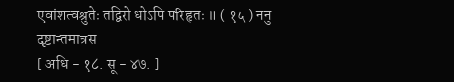एवांशत्वश्रुतेः तद्विरो धोऽपि परिहृतः ॥ ( १५ ) ननु दृष्टान्तमात्रस
[ अधि - १८. सू - ४७. ]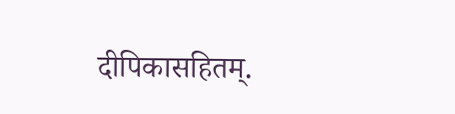दीपिकासहितम्.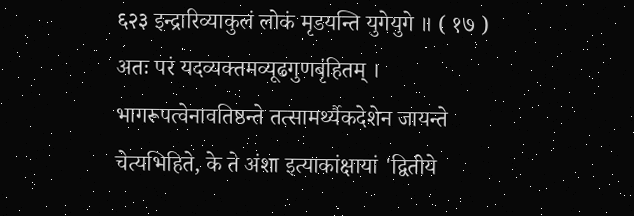६२३ इन्द्रारिव्याकुलं लोकं मृडयन्ति युगेयुगे ॥ ( १७ ) अतः परं यदव्यक्तमव्यूढगुणबृंहितम् । भागरूपत्वेनावतिष्ठन्ते तत्सामर्थ्यैकदेशेन जायन्ते चेत्यभिहिते, के ते अंशा इत्याकांक्षायां 'द्वितीये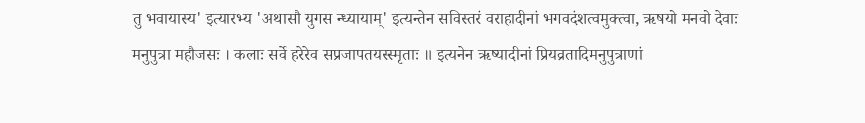तु भवायास्य' इत्यारभ्य 'अथासौ युगस न्ध्यायाम्' इत्यन्तेन सविस्तरं वराहादीनां भगवदंशत्वमुक्त्वा, ऋषयो मनवो देवाः मनुपुत्रा महौजसः । कलाः सर्वे हरेरेव सप्रजापतयस्स्मृताः ॥ इत्यनेन ऋष्यादीनां प्रियव्रतादिमनुपुत्राणां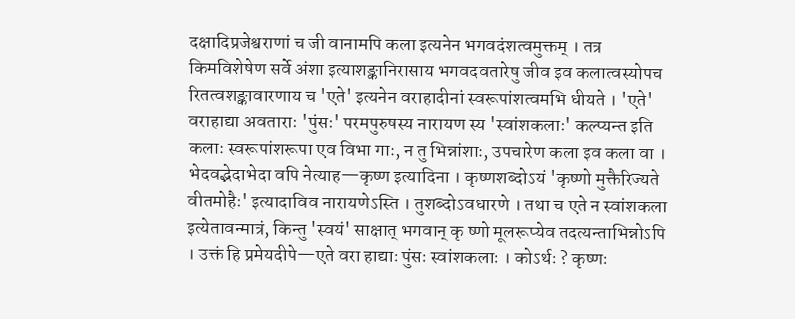दक्षादिप्रजेश्वराणां च जी वानामपि कला इत्यनेन भगवदंशत्वमुक्तम् । तत्र किमविशेषेण सर्वे अंशा इत्याशङ्कानिरासाय भगवदवतारेषु जीव इव कलात्वस्योपच रितत्वशङ्कावारणाय च 'एते' इत्यनेन वराहादीनां स्वरूपांशत्वमभि धीयते । 'एते' वराहाद्या अवताराः 'पुंसः' परमपुरुषस्य नारायण स्य 'स्वांशकलाः' कल्प्यन्त इति कलाः स्वरूपांशरूपा एव विभा गाः, न तु भिन्नांशाः, उपचारेण कला इव कला वा । भेदवद्भेदाभेदा वपि नेत्याह—कृष्ण इत्यादिना । कृष्णशब्दोऽयं 'कृष्णो मुक्तैरिज्यते वीतमोहैः' इत्यादाविव नारायणेऽस्ति । तुशब्दोऽवधारणे । तथा च एते न स्वांशकला इत्येतावन्मात्रं, किन्तु 'स्वयं' साक्षात् भगवान् कृ ष्णो मूलरूप्येव तदत्यन्ताभिन्नोऽपि । उक्तं हि प्रमेयदीपे—एते वरा हाद्याः पुंसः स्वांशकलाः । कोऽर्थः ? कृष्णः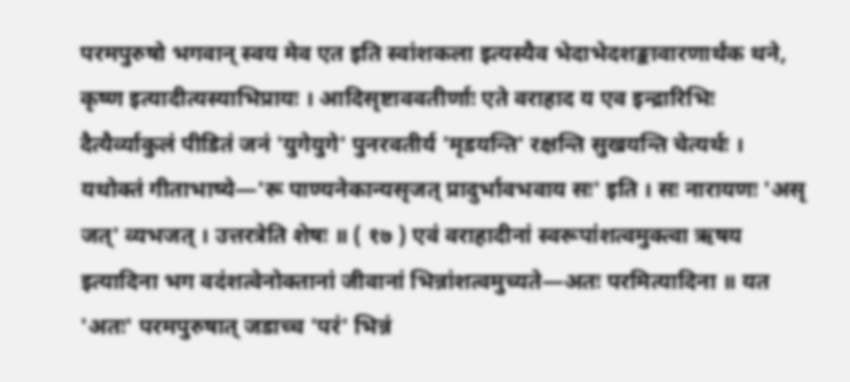परमपुरुषो भगवान् स्वय मेव एत इति स्वांशकला इत्यस्यैव भेदाभेदशङ्कावारणार्थंक थने, कृष्ण इत्यादीत्यस्याभिप्रायः । आदिसृष्टाववतीर्णाः एते वराहाद य एव इन्द्रारिभिः दैत्यैर्व्याकुलं पीडितं जनं 'युगेयुगे' पुनरवतीर्य 'मृडयन्ति' रक्षन्ति सुखयन्ति चेत्यर्थः । यथोक्तं गीताभाष्ये—'रू पाण्यनेकान्यसृजत् प्रादुर्भावभवाय सः' इति । सः नारायणः 'असृ जत्' व्यभजत् । उत्तरत्रेति शेषः ॥ ( १७ ) एवं वराहादीनां स्वरूपांशत्वमुक्त्वा ऋषय इत्यादिना भग वदंशत्वेनोक्तानां जीवानां भिन्नांशत्वमुच्यते—अतः परमित्यादिना ॥ यत 'अतः' परमपुरुषात् जडाच्च 'परं' भिन्नं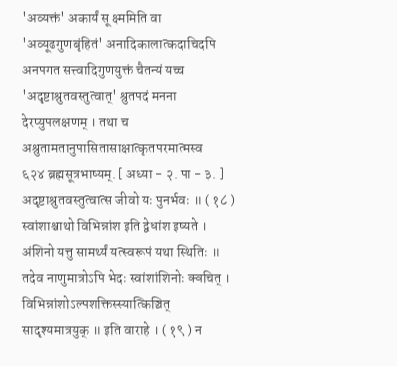'अव्यक्तं' अकार्यं सू क्ष्ममिति वा 'अव्यूढगुणबृंहितं' अनादिकालात्कदाचिदपि अनपगत सत्त्वादिगुणयुक्तं चैतन्यं यच्च 'अदृष्टाश्रुतवस्तुत्वात्' श्रुतपदं मनना देरप्युपलक्षणम् । तथा च अश्रुतामतानुपासितासाक्षात्कृतपरमात्मस्व
६२४ ब्रह्मसूत्रभाष्यम्. [ अध्या - २. पा - ३. ] अदृष्टाश्रुतवस्तुत्वात्स जीवो यः पुनर्भवः ॥ ( १८ ) स्वांशाश्चाथो विभिन्नांश इति द्वेधांश इष्यते । अंशिनो यत्तु सामर्थ्यं यत्स्वरूपं यथा स्थितिः ॥ तदेव नाणुमात्रोऽपि भेदः स्वांशांशिनोः क्वचित् । विभिन्नांशोऽल्पशक्तिस्स्यात्किञ्चित् सादृश्यमात्रयुक् ॥ इति वाराहे । ( १९ ) न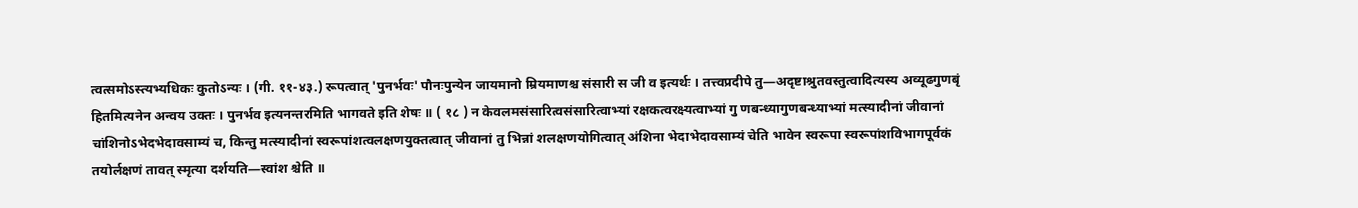त्वत्समोऽस्त्यभ्यधिकः कुतोऽन्यः । (गी. ११-४३.) रूपत्वात् 'पुनर्भवः' पौनःपुन्येन जायमानो म्रियमाणश्च संसारी स जी व इत्यर्थः । तत्त्वप्रदीपे तु—अदृष्टाश्रुतवस्तुत्वादित्यस्य अव्यूढगुणबृं हितमित्यनेन अन्वय उक्तः । पुनर्भव इत्यनन्तरमिति भागवते इति शेषः ॥ ( १८ ) न केवलमसंसारित्वसंसारित्वाभ्यां रक्षकत्वरक्ष्यत्वाभ्यां गु णबन्ध्यागुणबन्ध्याभ्यां मत्स्यादीनां जीवानां चांशिनोऽभेदभेदावसाम्यं च, किन्तु मत्स्यादीनां स्वरूपांशत्वलक्षणयुक्तत्वात् जीवानां तु भिन्नां शलक्षणयोगित्वात् अंशिना भेदाभेदावसाम्यं चेति भावेन स्वरूपा स्वरूपांशविभागपूर्वकं तयोर्लक्षणं तावत् स्मृत्या दर्शयति—स्वांश श्चेति ॥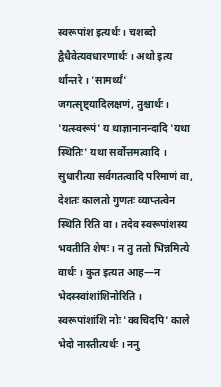स्वरूपांश इत्यर्थः । चशब्दो द्वैधैवेत्यवधारणार्थः । अथो इत्य र्थान्तरे । 'सामर्थ्यं' जगत्सृष्ट्यादिलक्षणं, तुश्चार्थः । 'यत्स्वरूपं' य थाज्ञानानन्दादि 'यथा स्थितिः' यथा सर्वोत्तमत्वादि । सुधारीत्या सर्वगतत्वादि परिमाणं वा, देशतः कालतो गुणतः व्याप्तत्वेन स्थिति रिति वा । तदेव स्वरूपांशस्य भवतीति शेषः । न तु ततो भिन्नमित्ये वार्थः । कुत इत्यत आह—न भेदस्स्वांशांशिनोरिति । स्वरूपांशांशि नोः 'क्वचिदपि' काले भेदो नास्तीत्यर्थः । ननु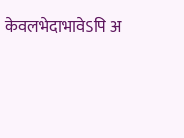केवलभेदाभावेऽपि अ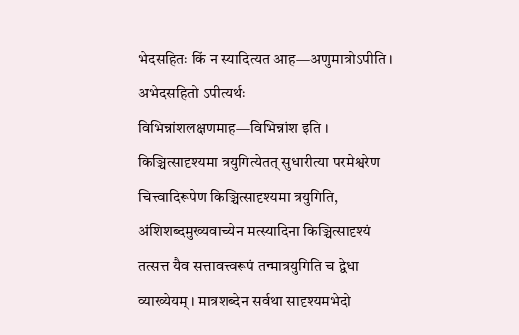भेदसहितः किं न स्यादित्यत आह—अणुमात्रोऽपीति । अभेदसहितो ऽपीत्यर्थः विभिन्नांशलक्षणमाह—विभिन्नांश इति । किञ्चित्सादृश्यमा त्रयुगित्येतत् सुधारीत्या परमेश्वरेण चित्त्वादिरूपेण किञ्चित्सादृश्यमा त्रयुगिति, अंशिशब्दमुख्यवाच्येन मत्स्यादिना किञ्चित्सादृश्यं तत्सत्त यैव सत्तावत्त्वरूपं तन्मात्रयुगिति च द्वेधा व्याख्येयम् । मात्रशब्देन सर्वथा सादृश्यमभेदो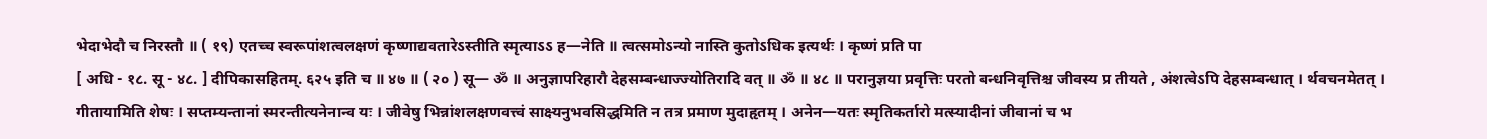भेदाभेदौ च निरस्तौ ॥ ( १९) एतच्च स्वरूपांशत्वलक्षणं कृष्णाद्यवतारेऽस्तीति स्मृत्याऽऽ ह—नेति ॥ त्वत्समोऽन्यो नास्ति कुतोऽधिक इत्यर्थः । कृष्णं प्रति पा
[ अधि - १८. सू - ४८. ] दीपिकासहितम्. ६२५ इति च ॥ ४७ ॥ ( २० ) सू— ॐ ॥ अनुज्ञापरिहारौ देहसम्बन्धाज्ज्योतिरादि वत् ॥ ॐ ॥ ४८ ॥ परानुज्ञया प्रवृत्तिः परतो बन्धनिवृत्तिश्च जीवस्य प्र तीयते , अंशत्वेऽपि देहसम्बन्धात् । र्थवचनमेतत् । गीतायामिति शेषः । सप्तम्यन्तानां स्मरन्तीत्यनेनान्व यः । जीवेषु भिन्नांशलक्षणवत्त्वं साक्ष्यनुभवसिद्धमिति न तत्र प्रमाण मुदाहृतम् । अनेन—यतः स्मृतिकर्तारो मत्स्यादीनां जीवानां च भ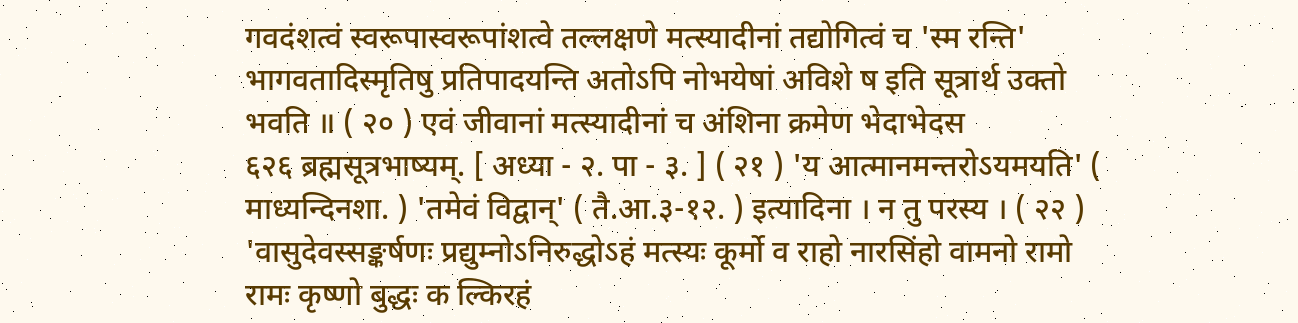गवदंशत्वं स्वरूपास्वरूपांशत्वे तल्लक्षणे मत्स्यादीनां तद्योगित्वं च 'स्म रन्ति' भागवतादिस्मृतिषु प्रतिपादयन्ति अतोऽपि नोभयेषां अविशे ष इति सूत्रार्थ उक्तो भवति ॥ ( २० ) एवं जीवानां मत्स्यादीनां च अंशिना क्रमेण भेदाभेदस
६२६ ब्रह्मसूत्रभाष्यम्. [ अध्या - २. पा - ३. ] ( २१ ) 'य आत्मानमन्तरोऽयमयति' ( माध्यन्दिनशा. ) 'तमेवं विद्वान्' ( तै.आ.३-१२. ) इत्यादिना । न तु परस्य । ( २२ ) 'वासुदेवस्सङ्कर्षणः प्रद्युम्नोऽनिरुद्धोऽहं मत्स्यः कूर्मो व राहो नारसिंहो वामनो रामो रामः कृष्णो बुद्धः क ल्किरहं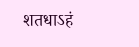शतधाऽहं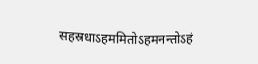सहस्रधाऽहममितोऽहमनन्तोऽहं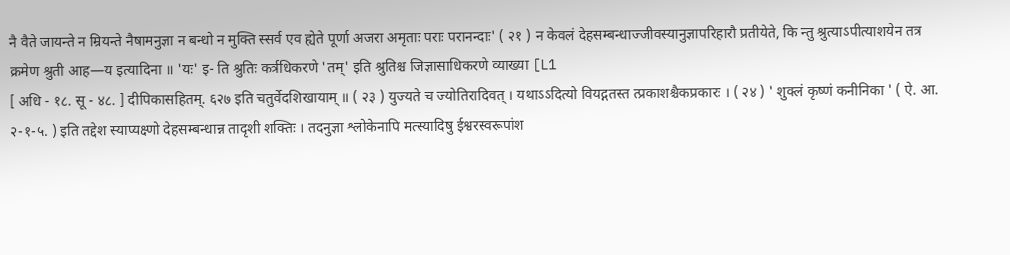नै वैते जायन्ते न म्रियन्ते नैषामनुज्ञा न बन्धो न मुक्ति स्सर्व एव ह्येते पूर्णा अजरा अमृताः पराः परानन्दाः' ( २१ ) न केवलं देहसम्बन्धाज्जीवस्यानुज्ञापरिहारौ प्रतीयेते, कि न्तु श्रुत्याऽपीत्याशयेन तत्र क्रमेण श्रुती आह—य इत्यादिना ॥ 'यः' इ- ति श्रुतिः कर्त्रधिकरणे 'तम्' इति श्रुतिश्च जिज्ञासाधिकरणे व्याख्या [L1
[ अधि - १८. सू - ४८. ] दीपिकासहितम्. ६२७ इति चतुर्वेदशिखायाम् ॥ ( २३ ) युज्यते च ज्योतिरादिवत् । यथाऽऽदित्यो वियद्गतस्त त्प्रकाशश्चैकप्रकारः । ( २४ ) ' शुक्लं कृष्णं कनीनिका ' ( ऐ. आ. २-१-५. ) इति तद्देश स्याप्यक्ष्णो देहसम्बन्धान्न तादृशी शक्तिः । तदनुज्ञा श्लोकेनापि मत्स्यादिषु ईश्वरस्वरूपांश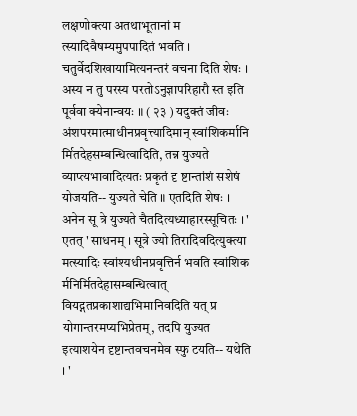लक्षणोक्त्या अतथाभूतानां म त्स्यादिवैषम्यमुपपादितं भवति । चतुर्वेदशिखायामित्यनन्तरं वचना दिति शेषः । अस्य न तु परस्य परतोऽनुज्ञापरिहारौ स्त इति पूर्ववा क्येनान्वयः ॥ ( २३ ) यदुक्तं जीवः अंशपरमात्माधीनप्रवृत्त्यादिमान् स्वांशिकर्मानि र्मितदेहसम्बन्धित्वादिति, तन्न युज्यते व्याप्त्यभावादित्यतः प्रकृतं दृ ष्टान्तांशं सशेषं योजयति-- युज्यते चेति ॥ एतदिति शेषः । अनेन सू त्रे युज्यते चैतदित्यध्याहारस्सूचितः । ' एतत् ' साधनम् । सूत्रे ज्यो तिरादिवदित्युक्त्या मत्स्यादिः स्वांश्यधीनप्रवृत्तिर्न भवति स्वांशिक र्मनिर्मितदेहासम्बन्धित्वात् वियद्गतप्रकाशाद्यभिमानिवदिति यत् प्र योगान्तरमप्यभिप्रेतम्, तदपि युज्यत इत्याशयेन दृष्टान्तवचनमेव स्फु टयति-- यथेति । '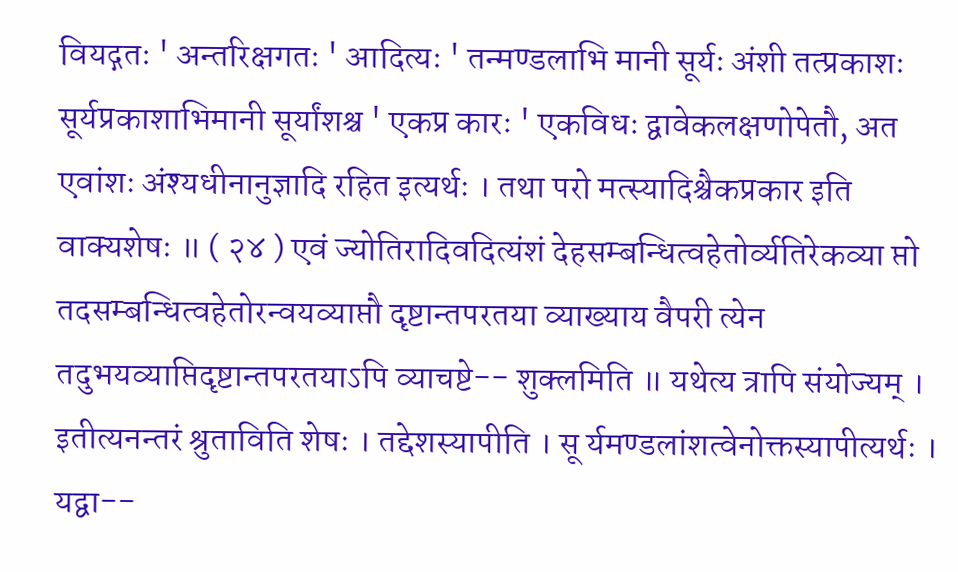वियद्गतः ' अन्तरिक्षगतः ' आदित्यः ' तन्मण्डलाभि मानी सूर्यः अंशी तत्प्रकाशः सूर्यप्रकाशाभिमानी सूर्यांशश्च ' एकप्र कारः ' एकविधः द्वावेकलक्षणोपेतौ, अत एवांशः अंश्यधीनानुज्ञादि रहित इत्यर्थः । तथा परो मत्स्यादिश्चैकप्रकार इति वाक्यशेषः ॥ ( २४ ) एवं ज्योतिरादिवदित्यंशं देहसम्बन्धित्वहेतोर्व्यतिरेकव्या प्तो तदसम्बन्धित्वहेतोरन्वयव्याप्तौ दृष्टान्तपरतया व्याख्याय वैपरी त्येन तदुभयव्याप्तिदृष्टान्तपरतयाऽपि व्याचष्टे-- शुक्लमिति ॥ यथेत्य त्रापि संयोज्यम् । इतीत्यनन्तरं श्रुताविति शेषः । तद्देशस्यापीति । सू र्यमण्डलांशत्वेनोक्तस्यापीत्यर्थः । यद्वा--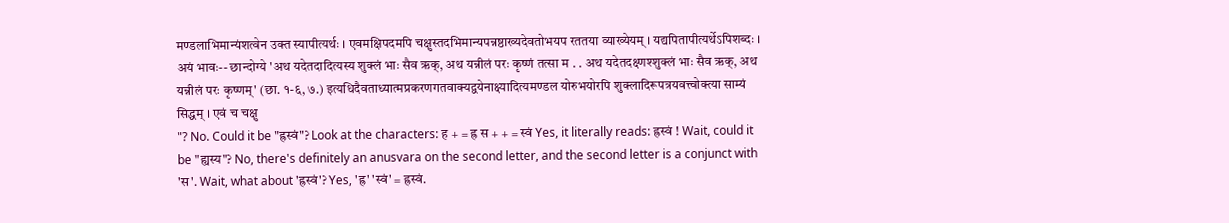मण्डलाभिमान्यंशत्वेन उक्त स्यापीत्यर्थः । एवमक्षिपदमपि चक्षुस्तदभिमान्यपन्नष्ठाख्यदेवतोभयप रततया व्याख्येयम् । यद्यपितापीत्यर्थेऽपिशब्दः । अयं भावः-- छान्दोग्ये 'अथ यदेतदादित्यस्य शुक्लं भाः सैव ऋक्, अथ यन्नीलं परः कृष्णं तत्सा म . . अथ यदेतदक्ष्णश्शुक्लं भाः सैव ऋक्, अथ यन्नीलं परः कृष्णम्' (छा. १-६, ७.) इत्यधिदैवताध्यात्मप्रकरणगतवाक्यद्वयेनाक्ष्यादित्यमण्डल योरुभयोरपि शुक्लादिरूपत्रयवत्त्वोक्त्या साम्यं सिद्धम् । एवं च चक्षु
"? No. Could it be "ह्रस्वं"? Look at the characters: ह + = ह्र स + + = स्वं Yes, it literally reads: ह्रस्वं ! Wait, could it be "ह्यस्य"? No, there's definitely an anusvara on the second letter, and the second letter is a conjunct with 'स'. Wait, what about 'ह्रस्वं'? Yes, 'ह्र' 'स्वं' = ह्रस्वं.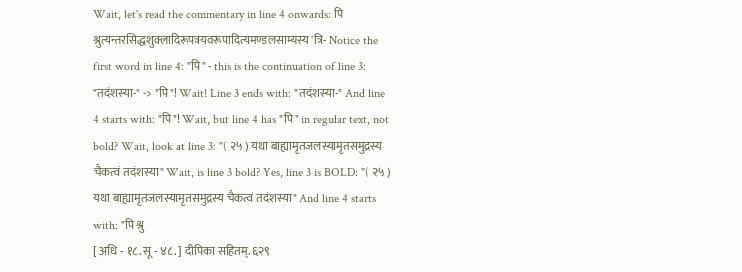Wait, let's read the commentary in line 4 onwards: पि श्रुत्यन्तरसिद्धशुक्लादिरूपत्रयवरूपादित्यमण्डलसाम्यस्य 'त्रि- Notice the first word in line 4: "पि" - this is the continuation of line 3: "तदंशस्या-" -> "पि"! Wait! Line 3 ends with: "तदंशस्या-" And line 4 starts with: "पि"! Wait, but line 4 has "पि" in regular text, not bold? Wait, look at line 3: "( २५ ) यथा बाह्यामृतजलस्यामृतसमुद्रस्य चैकत्वं तदंशस्या" Wait, is line 3 bold? Yes, line 3 is BOLD: "( २५ ) यथा बाह्यामृतजलस्यामृतसमुद्रस्य चैकत्वं तदंशस्या" And line 4 starts with: "पि श्रु
[ अधि - १८. सू - ४८. ] दीपिका सहितम्. ६२९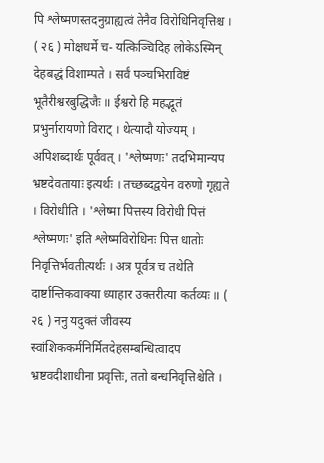पि श्लेष्मणस्तदनुग्राह्यत्वं तेनैव विरोधिनिवृत्तिश्च । ( २६ ) मोक्षधर्मे च- यत्किञ्चिदिह लोकेऽस्मिन् देहबद्धं विशाम्पते । सर्वं पञ्चभिराविष्टं भूतैरीश्वरबुद्धिजैः ॥ ईश्वरो हि महद्भूतं प्रभुर्नारायणो विराट् । थेत्यादौ योज्यम् । अपिशब्दार्थः पूर्ववत् । 'श्लेष्मणः' तदभिमान्यप भ्रष्टदेवतायाः इत्यर्थः । तच्छब्दद्वयेन वरुणो गृह्यते । विरोधीति । 'श्लेष्मा पित्तस्य विरोधी पित्तं श्लेष्मणः' इति श्लेष्मविरोधिनः पित्त धातोः निवृत्तिर्भवतीत्यर्थः । अत्र पूर्वत्र च तथेति दार्ष्टान्तिकवाक्या ध्याहार उक्तरीत्या कर्तव्यः ॥ ( २६ ) ननु यदुक्तं जीवस्य स्वांशिककर्मनिर्मितदेहसम्बन्धित्वादप भ्रष्टवदीशाधीना प्रवृत्तिः, ततो बन्धनिवृत्तिश्चेति ।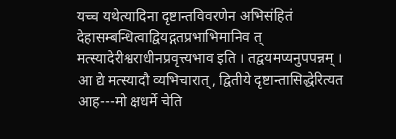यच्च यथेत्यादिना दृष्टान्तविवरणेन अभिसंहितं देहासम्बन्धित्वाद्वियद्गतप्रभाभिमानिव त् मत्स्यादेरीश्वराधीनप्रवृत्त्यभाव इति । तद्वयमप्यनुपपन्नम् । आ द्ये मत्स्यादौ व्यभिचारात्, द्वितीये दृष्टान्तासिद्धेरित्यत आह---मो क्षधर्मे चेति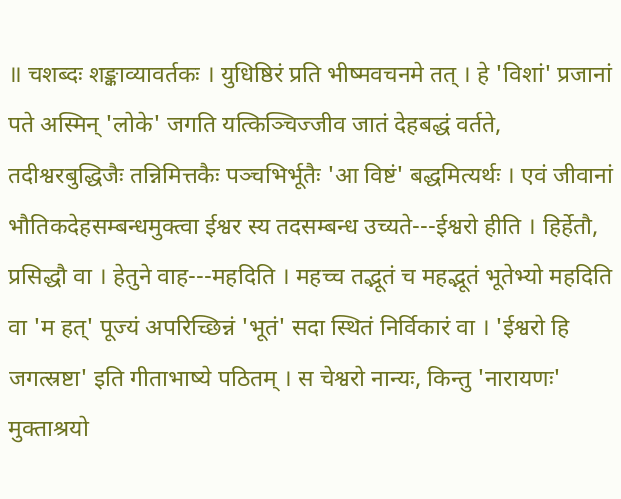॥ चशब्दः शङ्काव्यावर्तकः । युधिष्ठिरं प्रति भीष्मवचनमे तत् । हे 'विशां' प्रजानां पते अस्मिन् 'लोके' जगति यत्किञ्चिज्जीव जातं देहबद्धं वर्तते, तदीश्वरबुद्धिजैः तन्निमित्तकैः पञ्चभिर्भूतैः 'आ विष्टं' बद्धमित्यर्थः । एवं जीवानां भौतिकदेहसम्बन्धमुक्त्वा ईश्वर स्य तदसम्बन्ध उच्यते---ईश्वरो हीति । हिर्हेतौ, प्रसिद्धौ वा । हेतुने वाह---महदिति । महच्च तद्भूतं च महद्भूतं भूतेभ्यो महदिति वा 'म हत्' पूज्यं अपरिच्छिन्नं 'भूतं' सदा स्थितं निर्विकारं वा । 'ईश्वरो हि जगत्स्रष्टा' इति गीताभाष्ये पठितम् । स चेश्वरो नान्यः, किन्तु 'नारायणः' मुक्ताश्रयो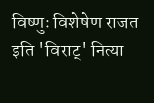विष्णुः विशेषेण राजत इति 'विराट्' नित्या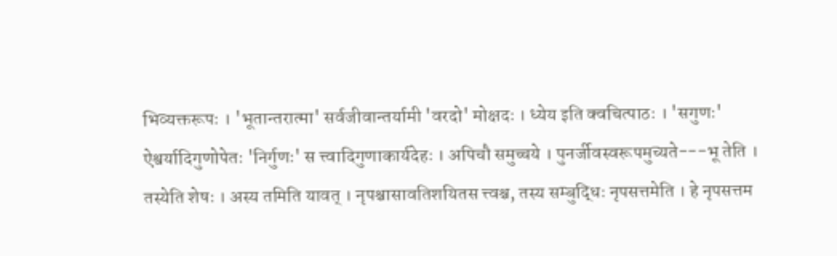भिव्यक्तरूपः । 'भूतान्तरात्मा' सर्वजीवान्तर्यामी 'वरदो' मोक्षदः । ध्येय इति क्वचित्पाठः । 'सगुणः' ऐश्वर्यादिगुणोपेतः 'निर्गुणः' स त्त्वादिगुणाकार्यदेहः । अपिचौ समुच्चये । पुनर्जीवस्वरूपमुच्यते---भू तेति । तस्येति शेषः । अस्य तमिति यावत् । नृपश्चासावतिशयितस त्त्वश्च, तस्य सम्बुद्धिः नृपसत्तमेति । हे नृपसत्तम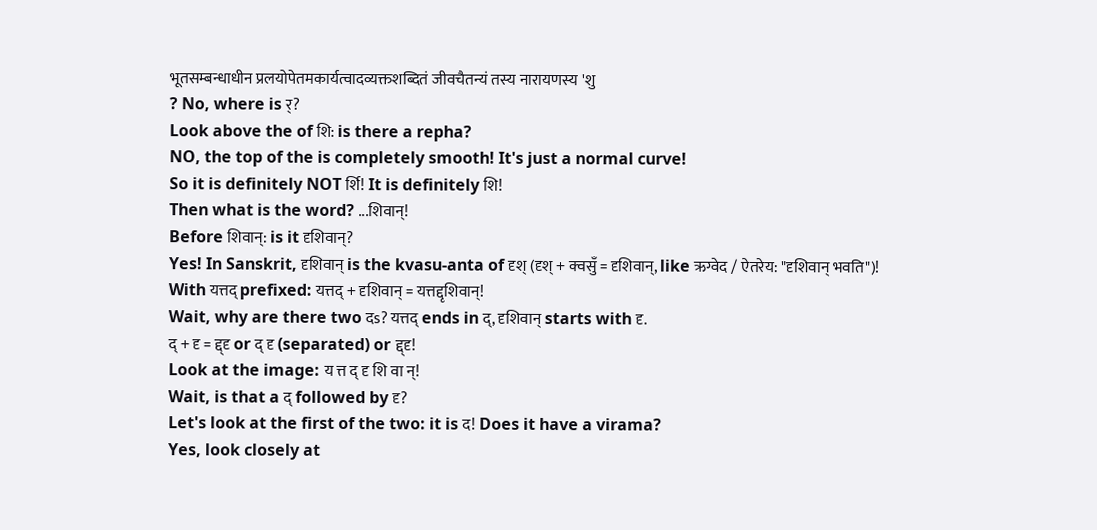भूतसम्बन्धाधीन प्रलयोपेतमकार्यत्वादव्यक्तशब्दितं जीवचैतन्यं तस्य नारायणस्य 'शु
? No, where is र्?
Look above the of शि: is there a repha?
NO, the top of the is completely smooth! It's just a normal curve!
So it is definitely NOT र्शि! It is definitely शि!
Then what is the word? ...शिवान्!
Before शिवान्: is it दृशिवान्?
Yes! In Sanskrit, दृशिवान् is the kvasu-anta of दृश् (दृश् + क्वसुँ = दृशिवान्, like ऋग्वेद / ऐतरेय: "दृशिवान् भवति")!
With यत्तद् prefixed: यत्तद् + दृशिवान् = यत्तद्दृशिवान्!
Wait, why are there two दs? यत्तद् ends in द्, दृशिवान् starts with दृ.
द् + दृ = द्द्दृ or द् दृ (separated) or द्द्दृ!
Look at the image: य त्त द् दृ शि वा न्!
Wait, is that a द् followed by दृ?
Let's look at the first of the two: it is द! Does it have a virama?
Yes, look closely at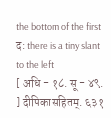the bottom of the first द: there is a tiny slant to the left
[ अधि - १८. सू - ४९. ] दीपिकासहितम्. ६३१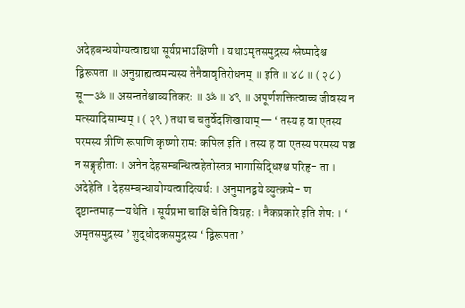अदेहबन्धयोग्यत्वाद्यथा सूर्यप्रभाऽक्षिणी । यथाऽमृतसमुद्रस्य श्लेष्मादेश्च द्विरूपता ॥ अनुग्राह्यत्वमन्यस्य तेनैवावृतिरोधनम् ॥ इति ॥ ४८ ॥ ( २८ ) सू—ॐ ॥ असन्ततेश्चाव्यतिकरः ॥ ॐ ॥ ४९ ॥ अपूर्णशक्तित्वाच्च जीवस्य न मत्स्यादिसाम्यम् । ( २९ ) तथा च चतुर्वेदशिखायाम्— ‘ तस्य ह वा एतस्य परमस्य त्रीणि रूपाणि कृष्णो रामः कपिल इति । तस्य ह वा एतस्य परमस्य पञ्च न सङ्गृहीताः । अनेन देहसम्बन्धित्वहेतोस्तत्र भागासिद्धिश्श्च परिहृ- ता । अदेहेति । देहसम्बन्धायोग्यत्वादित्यर्थः । अनुमानद्वये व्युत्क्रमे- ण दृष्टान्तमाह—यथेति । सूर्यप्रभा चाक्षि चेति विग्रहः । नैकप्रकारे इति शेषः । ‘ अमृतसमुद्रस्य ’ शुद्धोदकसमुद्रस्य ‘ द्विरूपता ’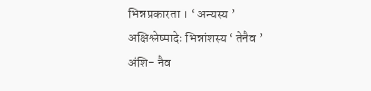भिन्नप्रकारता । ‘ अन्यस्य ’ अक्षिश्लेष्मादेः भिन्नांशस्य ‘ तेनैव ’ अंशि- नैव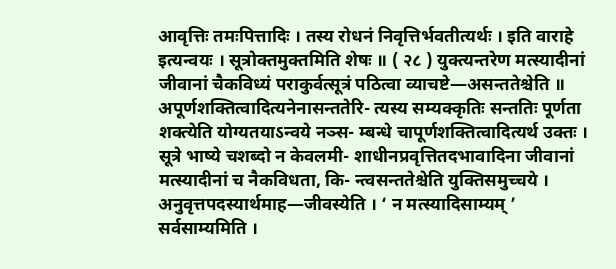आवृत्तिः तमःपित्तादिः । तस्य रोधनं निवृत्तिर्भवतीत्यर्थः । इति वाराहे इत्यन्वयः । सूत्रोक्तमुक्तमिति शेषः ॥ ( २८ ) युक्त्यन्तरेण मत्स्यादीनां जीवानां चैकविध्यं पराकुर्वत्सूत्रं पठित्वा व्याचष्टे—असन्ततेश्चेति ॥ अपूर्णशक्तित्वादित्यनेनासन्ततेरि- त्यस्य सम्यक्कृतिः सन्ततिः पूर्णता शक्त्येति योग्यतयाऽन्वये नञ्स- म्बन्धे चापूर्णशक्तित्वादित्यर्थ उक्तः । सूत्रे भाष्ये चशब्दो न केवलमी- शाधीनप्रवृत्तितदभावादिना जीवानां मत्स्यादीनां च नैकविधता, कि- न्त्वसन्ततेश्चेति युक्तिसमुच्चये । अनुवृत्तपदस्यार्थमाह—जीवस्येति । ‘ न मत्स्यादिसाम्यम् ’ सर्वसाम्यमिति ।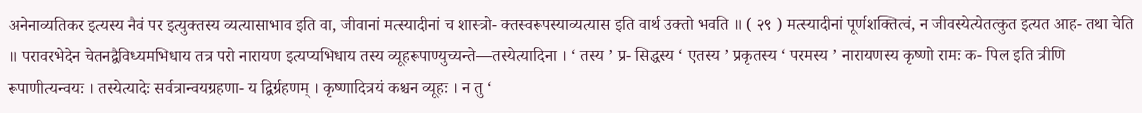अनेनाव्यतिकर इत्यस्य नैवं पर इत्युक्तस्य व्यत्यासाभाव इति वा, जीवानां मत्स्यादीनां च शास्त्रो- क्तस्वरूपस्याव्यत्यास इति वार्थ उक्तो भवति ॥ ( २९ ) मत्स्यादीनां पूर्णशक्तित्वं, न जीवस्येत्येतत्कुत इत्यत आह- तथा चेति ॥ परावरभेदेन चेतनद्वैविध्यमभिधाय तत्र परो नारायण इत्यप्यभिधाय तस्य व्यूहरूपाण्युच्यन्ते—तस्येत्यादिना । ‘ तस्य ’ प्र- सिद्धस्य ‘ एतस्य ’ प्रकृतस्य ‘ परमस्य ’ नारायणस्य कृष्णो रामः क- पिल इति त्रीणि रूपाणीत्यन्वयः । तस्येत्यादेः सर्वत्रान्वयग्रहणा- य द्विर्ग्रहणम् । कृष्णादित्रयं कश्चन व्यूहः । न तु ‘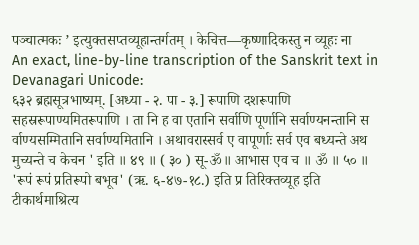पञ्चात्मकः ’ इत्युक्तसप्तव्यूहान्तर्गतम् । केचित्त—कृष्णादिकस्तु न व्यूहः ना
An exact, line-by-line transcription of the Sanskrit text in Devanagari Unicode:
६३२ ब्रह्मसूत्रभाष्यम्. [अध्या - २. पा - ३.] रूपाणि दशरूपाणि सहस्ररूपाण्यमितरूपाणि । ता नि ह वा एतानि सर्वाणि पूर्णानि सर्वाण्यनन्तानि स र्वाण्यसम्मितानि सर्वाण्यमितानि । अथावरास्सर्व ए वापूर्णाः सर्व एव बध्यन्ते अथ मुच्यन्ते च केचन ' इति ॥ ४९ ॥ ( ३० ) सू-ॐ॥ आभास एव च ॥ ॐ ॥ ५० ॥ 'रूपं रूपं प्रतिरूपो बभूव' (ऋ. ६-४७-१८.) इति प्र तिरिक्तव्यूह इति टीकार्थमाश्रित्य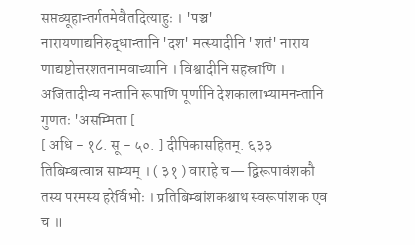सप्तव्यूहान्तर्गतमेवैतदित्याहुः । 'पञ्च' नारायणाद्यनिरुद्धान्तानि 'दश' मत्स्यादीनि 'शतं' नाराय णाद्यष्टोत्तरशतनामवाच्यानि । विश्वादीनि सहस्राणि । अजितादीन्य नन्तानि रूपाणि पूर्णानि देशकालाभ्यामनन्तानि गुणतः 'असम्मिता [
[ अधि - १८. सू - ५०. ] दीपिकासहितम्. ६३३ तिबिम्बत्वान्न साम्यम् । ( ३१ ) वाराहे च— द्विरूपावंशकौ तस्य परमस्य हरेर्विभोः । प्रतिबिम्बांशकश्चाथ स्वरूपांशक एव च ॥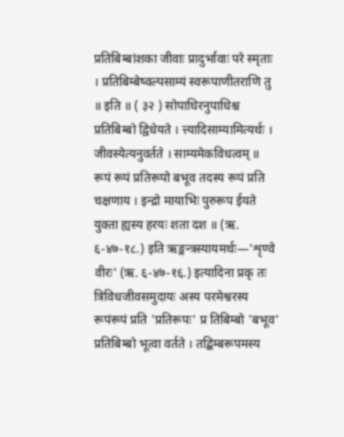प्रतिबिम्बांशका जीवाः प्रादुर्भावाः परे स्मृताः । प्रतिबिम्बेष्वल्पसाम्यं स्वरूपाणीतराणि तु ॥ इति ॥ ( ३२ ) सोपाधिरनुपाधिश्च प्रतिबिम्बो द्विधेयते । त्त्यादिसाम्यामित्यर्थः । जीवस्येत्यनुवर्तते । साम्यमेकविधत्वम् ॥ रूपं रूपं प्रतिरूपो बभूव तदस्य रूपं प्रति चक्षणाय । इन्द्रो मायाभिः पुरुरूप ईयते युक्ता ह्यस्य हरयः शता दश ॥ (ऋ. ६-४७-१८.) इति ऋङ्मन्त्रस्यायमर्थः—'शृण्वे वीरः' (ऋ. ६-४७-१६.) इत्यादिना प्रकृ तः त्रिविधजीवसमुदायः अस्य परमेश्वरस्य रूपंरूपं प्रति 'प्रतिरूपः' प्र तिबिम्बो 'बभूव' प्रतिबिम्बो भूत्वा वर्तते । तद्बिम्बरूपमस्य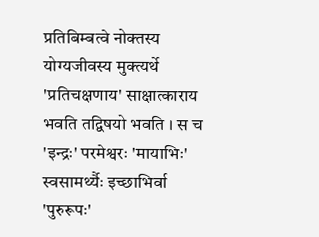प्रतिबिम्बत्वे नोक्तस्य योग्यजीवस्य मुक्त्यर्थे 'प्रतिचक्षणाय' साक्षात्काराय भवति तद्विषयो भवति । स च 'इन्द्रः' परमेश्वरः 'मायाभिः' स्वसामर्थ्यैः इच्छाभिर्वा 'पुरुरूपः'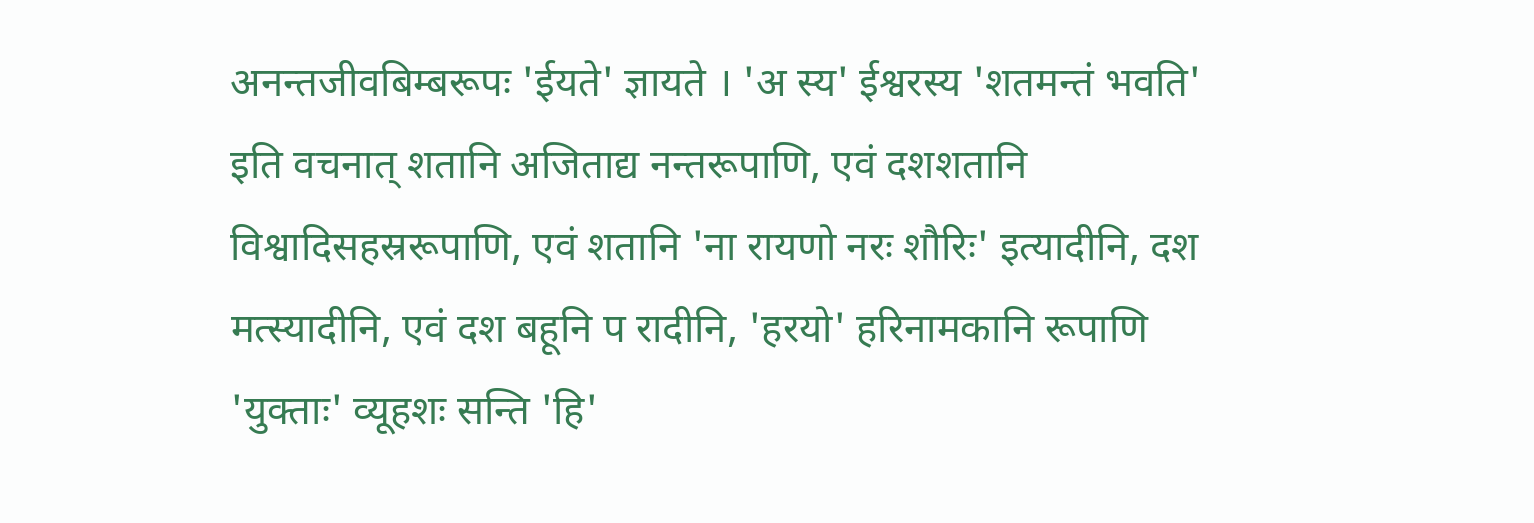अनन्तजीवबिम्बरूपः 'ईयते' ज्ञायते । 'अ स्य' ईश्वरस्य 'शतमन्तं भवति' इति वचनात् शतानि अजिताद्य नन्तरूपाणि, एवं दशशतानि विश्वादिसहस्ररूपाणि, एवं शतानि 'ना रायणो नरः शौरिः' इत्यादीनि, दश मत्स्यादीनि, एवं दश बहूनि प रादीनि, 'हरयो' हरिनामकानि रूपाणि 'युक्ताः' व्यूहशः सन्ति 'हि'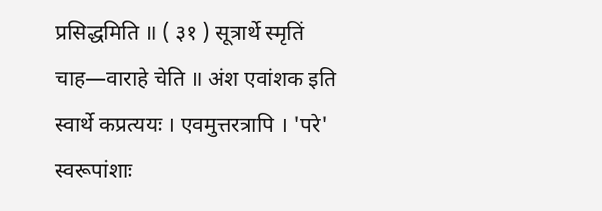प्रसिद्धमिति ॥ ( ३१ ) सूत्रार्थे स्मृतिं चाह—वाराहे चेति ॥ अंश एवांशक इति स्वार्थे कप्रत्ययः । एवमुत्तरत्रापि । 'परे' स्वरूपांशाः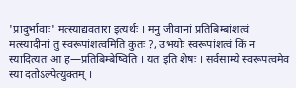'प्रादुर्भावाः' मत्स्याद्यवतारा इत्यर्थः । मनु जीवानां प्रतिबिम्बांशत्वं मत्स्यादीनां तु स्वरूपांशत्वमिति कुतः ?, उभयोः स्वरूपांशत्वं किं न स्यादित्यत आ ह—प्रतिबिम्बेष्विति । यत इति शेषः । सर्वसाम्ये स्वरूपत्वमेव स्या दतोऽल्पेत्युक्तम् ।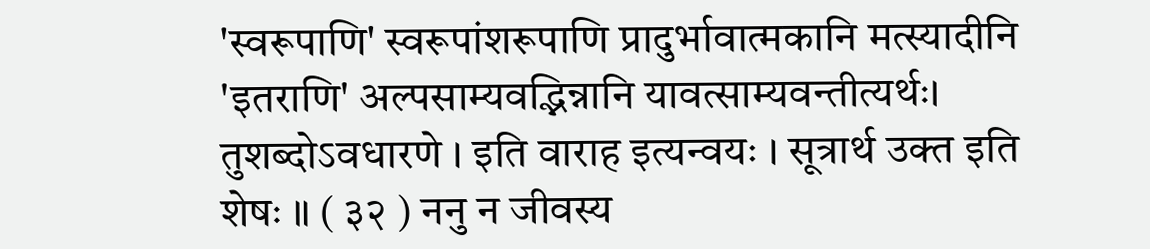'स्वरूपाणि' स्वरूपांशरूपाणि प्रादुर्भावात्मकानि मत्स्यादीनि 'इतराणि' अल्पसाम्यवद्भिन्नानि यावत्साम्यवन्तीत्यर्थः। तुशब्दोऽवधारणे । इति वाराह इत्यन्वयः । सूत्रार्थ उक्त इति शेषः ॥ ( ३२ ) ननु न जीवस्य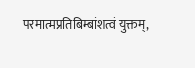परमात्मप्रतिबिम्बांशत्वं युक्तम्,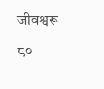जीवश्वरू ८०